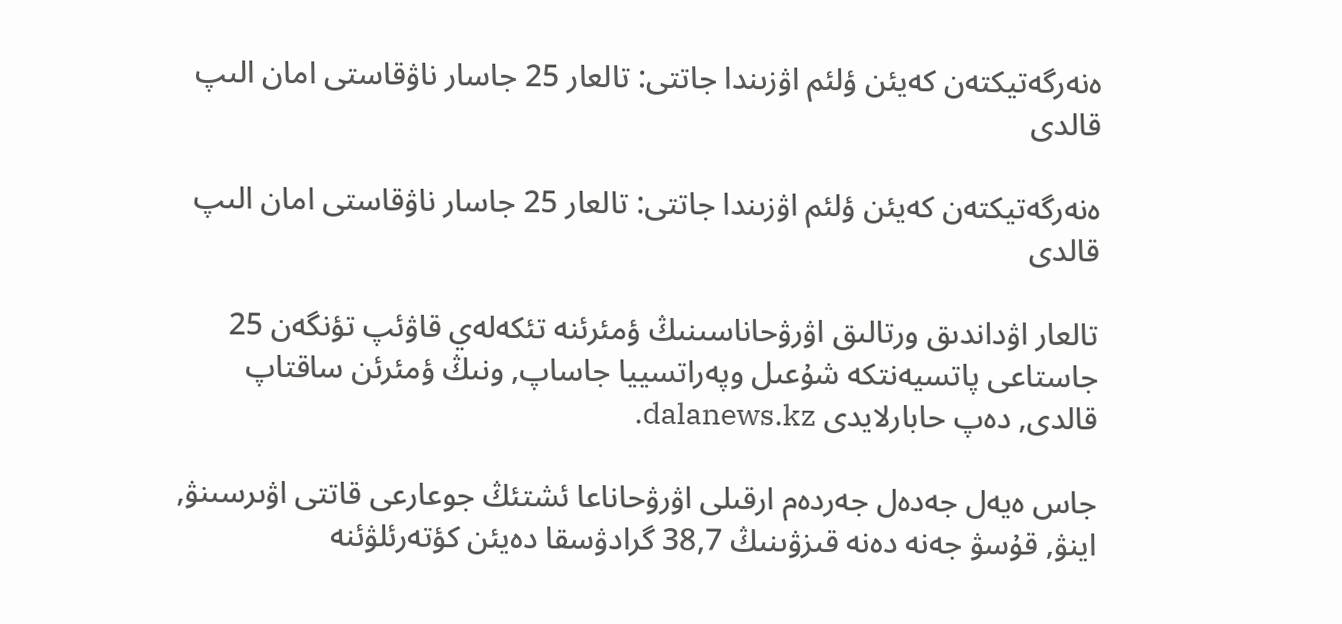ەنەرگەتيكتەن كەيئن ؤلئم اۋزىندا جاتتى: تالعار 25 جاسار ناۋقاستى امان الىپ قالدى

ەنەرگەتيكتەن كەيئن ؤلئم اۋزىندا جاتتى: تالعار 25 جاسار ناۋقاستى امان الىپ قالدى

تالعار اۋداندىق ورتالىق اۋرۋحاناسىنىڭ ؤمئرئنە تئكەلەي قاۋئپ تؤنگەن 25 جاستاعى پاتسيەنتكە شۇعىل وپەراتسييا جاساپ, ونىڭ ؤمئرئن ساقتاپ قالدى, دەپ حابارلايدى dalanews.kz.

جاس ەيەل جەدەل جەردەم ارقىلى اۋرۋحاناعا ئشتئڭ جوعارعى قاتتى اۋىرسىنۋ, اينۋ, قۇسۋ جەنە دەنە قىزۋىنىڭ 38,7 گرادۋسقا دەيئن كؤتەرئلۋئنە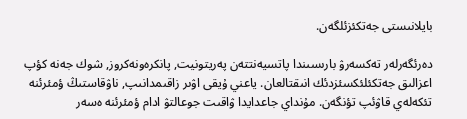بايلانىستى جەتكئزئلگەن.

دەرئگەرلەر تەكسەرۋ بارىسىندا پاتسيەنتتەن پەريتونيت, پانكرەونەكروز, شوك جەنە كؤپ اعزالىق جەتكئلئكسئزدئك انىقتالعان. ياعني ۇيقى اۋىر زاقىمدانىپ, ناۋقاستىڭ ؤمئرئنە تئكەلەي قاۋئپ تؤنگەن. مۇنداي جاعدايدا ۋاقىت جوعالتۋ ادام ؤمئرئنە ەسەر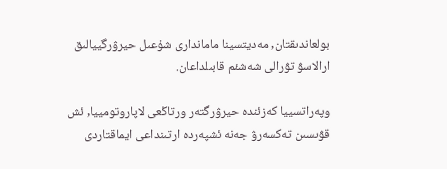بولعاندىقتان, مەديتسينا ماماندارى شۇعىل حيرۋرگييالىق ارالاسۋ تۋرالى شەشئم قابىلداعان.

وپەراتسييا كەزئندە حيرۋرگتەر ورتاڭعى لاپاروتومييا, ئش قۋىسىن تەكسەرۋ جەنە ئشپەردە ارتىنداعى ايماقتاردى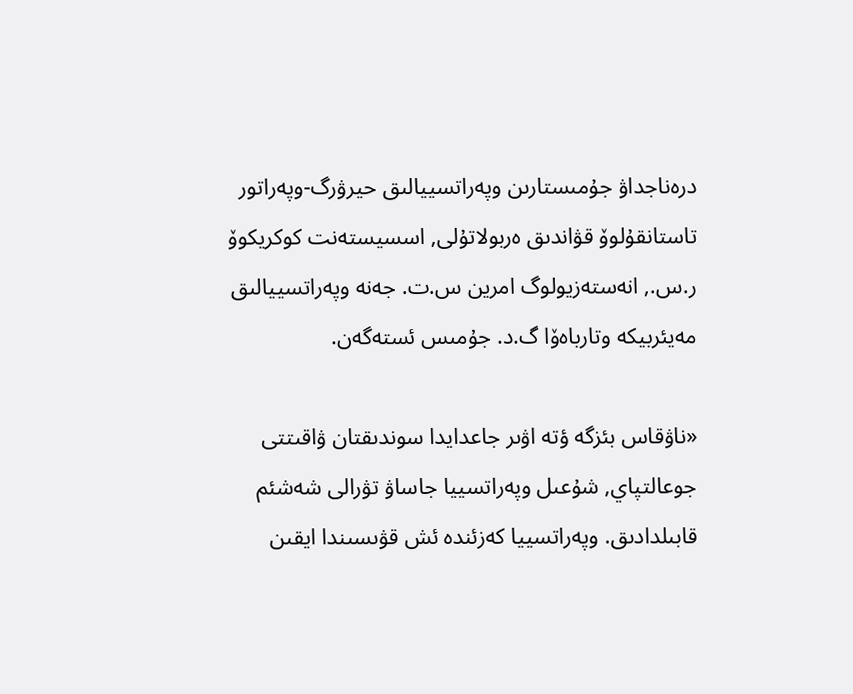درەناجداۋ جۇمىستارىن وپەراتسييالىق حيرۋرگ-وپەراتور تاستانقۇلوۆ قۋاندىق ەربولاتۇلى, اسسيستەنت كوكريكوۆ ر.س., انەستەزيولوگ امرين س.ت. جەنە وپەراتسييالىق مەيئربيكە وتارباەۆا گ.د. جۇمىس ئستەگەن.

«ناۋقاس بئزگە ؤتە اۋىر جاعدايدا سوندىقتان ۋاقىتتى جوعالتپاي, شۇعىل وپەراتسييا جاساۋ تۋرالى شەشئم قابىلدادىق. وپەراتسييا كەزئندە ئش قۋىسىندا ايقىن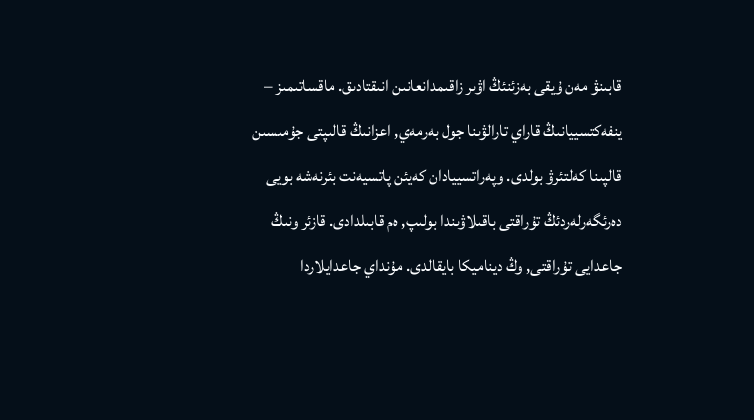قابىنۋ مەن ۇيقى بەزئنئڭ اۋىر زاقىمدانعانىن انىقتادىق. ماقساتىمىز – ينفەكتسييانىڭ قاراي تارالۋىنا جول بەرمەي, اعزانىڭ قالىپتى جۇمىسىن قالپىنا كەلتئرۋ بولدى. وپەراتسييادان كەيئن پاتسيەنت بئرنەشە بويى دەرئگەرلەردئڭ تۇراقتى باقىلاۋىندا بولىپ, ەم قابىلدادى. قازئر ونىڭ جاعدايى تۇراقتى, وڭ ديناميكا بايقالدى. مۇنداي جاعدايلاردا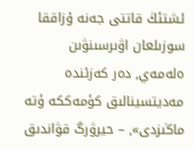ئشتئڭ قاتتى جەنە ۇزاققا سوزىلعان اۋىرسىنۋىن ەلەمەي, دەر كەزئندە مەديتسينالىق كؤمەككە ؤتە ماڭىزدى», – حيرۋرگ قۋاندىق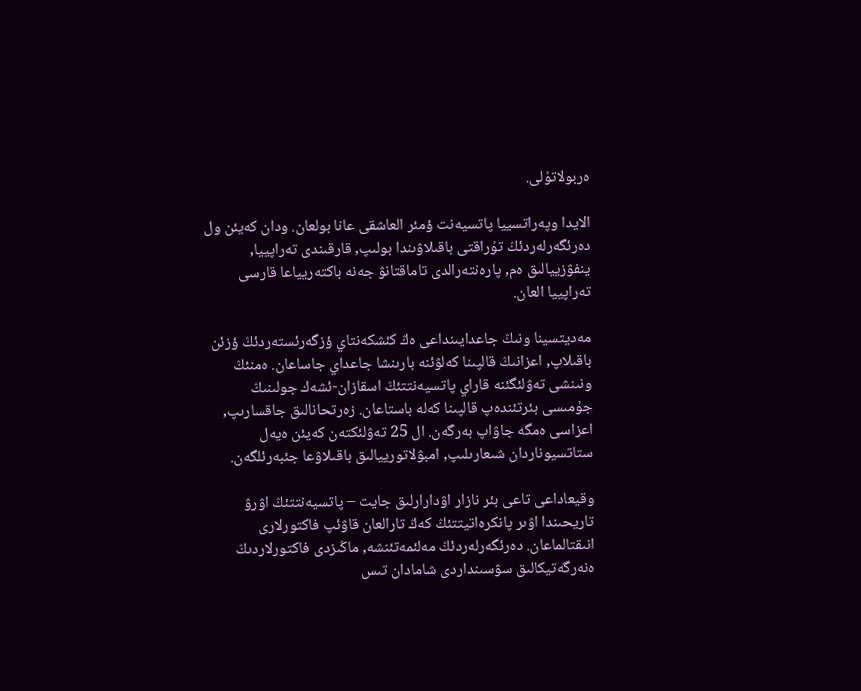ەربولاتۇلى.

الايدا وپەراتسييا پاتسيەنت ؤمئر العاشقى عانا بولعان. ودان كەيئن ول دەرئگەرلەردئڭ تۇراقتى باقىلاۋىندا بولىپ, قارقىندى تەراپييا, ينفۋزييالىق ەم, پارەنتەرالدى تاماقتانۋ جەنە باكتەريياعا قارسى تەراپييا العان.

مەديتسينا ونىڭ جاعدايىنداعى ەڭ كئشكەنتاي ؤزگەرئستەردئڭ ؤزئن باقىلاپ, اعزانىڭ قالپىنا كەلۋئنە بارىنشا جاعداي جاساعان. ەمنئڭ ونىنشى تەۋلئگئنە قاراي پاتسيەنتتئڭ اسقازان-ئشەك جولىنىڭ جۇمىسى بئرتئندەپ قالپىنا كەلە باستاعان. زەرتحانالىق جاقسارىپ, اعزاسى ەمگە جاۋاپ بەرگەن. ال 25 تەۋلئكتەن كەيئن ەيەل ستاتسيوناردان شىعارىلىپ, امبۋلاتورييالىق باقىلاۋعا جئبەرئلگەن.

وقيعاداعى تاعى بئر نازار اۋدارارلىق جايت – پاتسيەنتتئڭ اۋرۋ تاريحىندا اۋىر پانكرەاتيتتئڭ كەڭ تارالعان قاۋئپ فاكتورلارى انىقتالماعان. دەرئگەرلەردئڭ مەلئمەتئنشە, ماڭىزدى فاكتورلاردىڭ ەنەرگەتيكالىق سۋسىنداردى شامادان تىس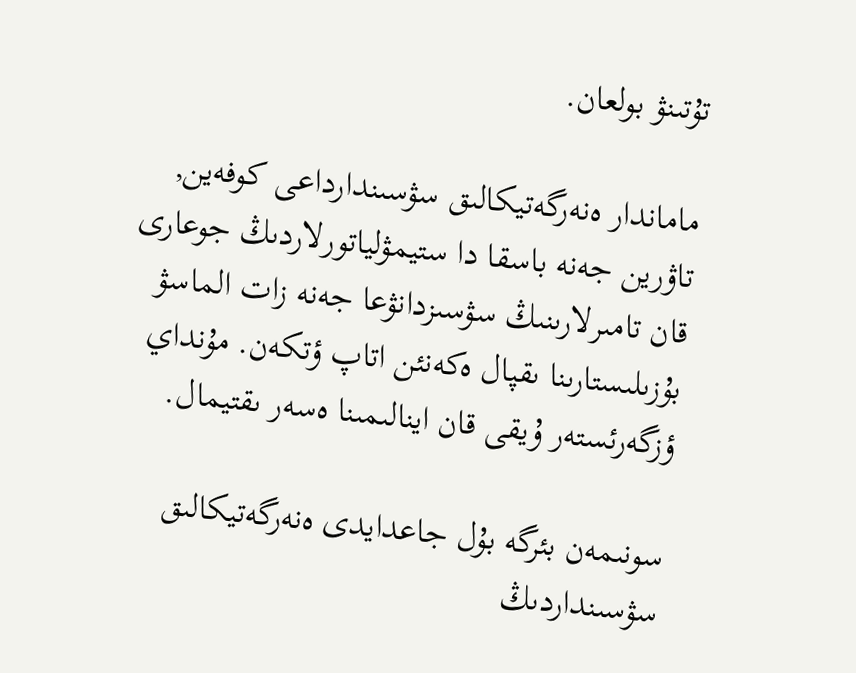تۇتىنۋ بولعان.

ماماندار ەنەرگەتيكالىق سۋسىندارداعى كوفەين, تاۋرين جەنە باسقا دا ستيمۋلياتورلاردىڭ جوعارى قان تامىرلارىنىڭ سۋسىزدانۋعا جەنە زات الماسۋ بۇزىلىستارىنا ىقپال ەكەنئن اتاپ ؤتكەن. مۇنداي ؤزگەرئستەر ۇيقى قان اينالىمىنا ەسەر ىقتيمال.

سونىمەن بئرگە بۇل جاعدايدى ەنەرگەتيكالىق سۋسىنداردىڭ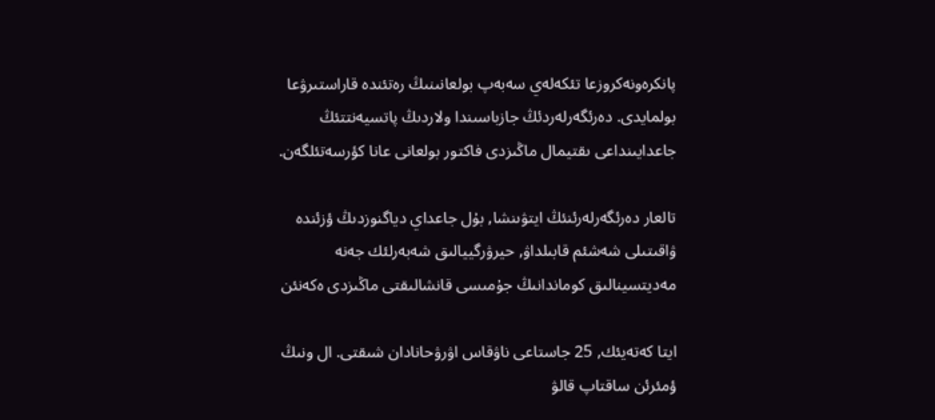پانكرەونەكروزعا تئكەلەي سەبەپ بولعانىنىڭ رەتئندە قاراستىرۋعا بولمايدى. دەرئگەرلەردئڭ جازباسىندا ولاردىڭ پاتسيەنتتئڭ جاعدايىنداعى ىقتيمال ماڭىزدى فاكتور بولعانى عانا كؤرسەتئلگەن.

تالعار دەرئگەرلەرئنئڭ ايتۋىنشا, بۇل جاعداي دياگنوزدىڭ ؤزئندە ۋاقىتىلى شەشئم قابىلداۋ, حيرۋرگييالىق شەبەرلئك جەنە مەديتسينالىق كوماندانىڭ جۇمىسى قانشالىقتى ماڭىزدى ەكەنئن

ايتا كەتەيئك, 25 جاستاعى ناۋقاس اۋرۋحانادان شىقتى. ال ونىڭ ؤمئرئن ساقتاپ قالۋ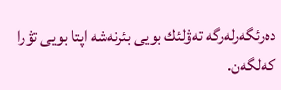دەرئگەرلەرگە تەۋلئك بويى بئرنەشە اپتا بويى تۋرا كەلگەن.